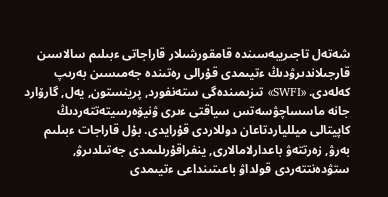شەتەل تاجىريبەسىندە قامقورشىلار قاراجاتى ءبىلىم سالاسىن قارجىلاندىرۋدىڭ ءتيىمدى قۇرالى رەتىندە جەمىسىن بەرىپ كەلەدى. «SWFI» تىزىمىندەگى ستەنفورد, پرينستون, يەل, گارۆارد جانە ماسساچۋسەتس سياقتى ءىرى ۋنيۆەرسيتەتتەردىڭ كاپيتالى ميللياردتاعان دوللاردى قۇرايدى. بۇل قاراجات ءبىلىم بەرۋ, زەرتتەۋ باعدارلامالارى, ينفراقۇرىلىمدى جەتىلدىرۋ, ستۋدەنتتەردى قولداۋ باعىتىنداعى ءتيىمدى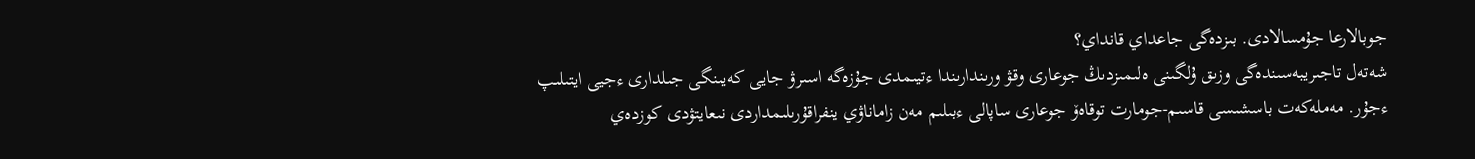جوبالارعا جۇمسالادى. بىزدەگى جاعداي قانداي؟
شەتەل تاجىريبەسىندەگى وزىق ۇلگىنى ەلىمىزدىڭ جوعارى وقۋ ورىندارىندا ءتيىمدى جۇزەگە اسىرۋ جايى كەيىنگى جىلدارى ءجيى ايتىلىپ ءجۇر. مەملەكەت باسشىسى قاسىم-جومارت توقاەۆ جوعارى ساپالى ءبىلىم مەن زاماناۋي ينفراقۇرىلىمداردى نىعايتۋدى كوزدەي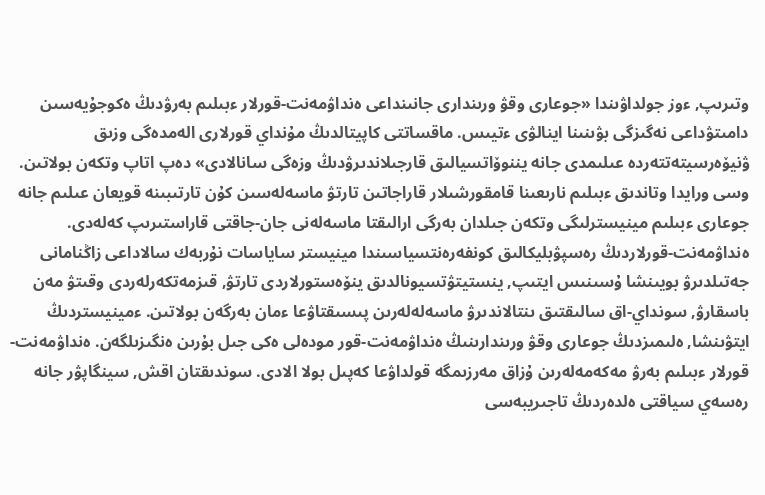وتىرىپ, ءوز جولداۋىندا «جوعارى وقۋ ورىندارى جانىنداعى ەنداۋمەنت-قورلار ءبىلىم بەرۋدىڭ ەكوجۇيەسىن دامىتۋداعى نەگىزگى بۋىنىنا اينالۋى ءتيىس. ماقساتتى كاپيتالدىڭ مۇنداي قورلارى الەمدەگى وزىق ۋنيۆەرسيتەتتەردە عىلىمدى جانە يننوۆاتسيالىق قارجىلاندىرۋدىڭ وزەگى سانالادى» دەپ اتاپ وتكەن بولاتىن.
وسى ورايدا وتاندىق ءبىلىم نارىعىنا قامقورشىلار قاراجاتىن تارتۋ ماسەلەسىن كۇن تارتىبىنە قويعان عىلىم جانە جوعارى ءبىلىم مينيسترلىگى وتكەن جىلدان بەرگى ارالىقتا ماسەلەنى جان-جاقتى قاراستىرىپ كەلەدى. ەنداۋمەنت-قورلاردىڭ رەسپۋبليكالىق كونفەرەنتسياسىندا مينيستر ساياسات نۇربەك سالاداعى زاڭنامانى جەتىلدىرۋ بويىنشا ۇسىنىس ايتىپ, ينستيتۋتسيونالدىق ينۆەستورلاردى تارتۋ, قىزمەتكەرلەردى وقىتۋ مەن باسقارۋ, سونداي-اق سالىقتىق ىنتالاندىرۋ ماسەلەلەرىن پىسىقتاۋعا ءمان بەرگەن بولاتىن. ءمينيستردىڭ ايتۋىنشا, ەلىمىزدىڭ جوعارى وقۋ ورىندارىنىڭ ەنداۋمەنت-قور مودەلى ەكى جىل بۇرىن ەنگىزىلگەن. ەنداۋمەنت-قورلار ءبىلىم بەرۋ مەكەمەلەرىن ۇزاق مەرزىمگە قولداۋعا كەپىل بولا الادى. سوندىقتان اقش, سينگاپۋر جانە رەسەي سياقتى ەلدەردىڭ تاجىريبەسى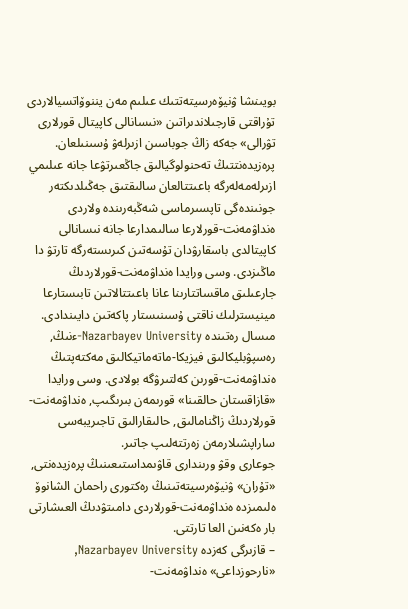بويىنشا ۋنيۆەرسيتەتتىك عىلىم مەن يننوۆاتسيالاردى تۇراقتى قارجىلاندىراتىن «نىسانالى كاپيتال قورلارى تۋرالى» جەكە زاڭ جوباسىن ازىرلەۋ ۇسىنىلعان. پرەزيدەنتتىڭ تەحنولوگيالىق جاڭعىرتۋعا جانە عىلىمي ازىرلەمەلەرگە باعىتتالعان سالىقتىق جەڭىلدىكتەر جونىندەگى تاپسىرماسى شەڭبەرىندە ولاردى ەنداۋمەنت-قورلارعا سالىمدارعا جانە نىسانالى كاپيتالدى باسقارۋدان تۇسەتىن كىرىستەرگە تارتۋ دا ماڭىزدى. وسى ورايدا ەنداۋمەنت-قورلاردىڭ جارعىلىق ماقساتتارىنا عانا باعىتتالاتىن تابىستارعا مينيسترلىك ناقتى ۇسىنىستار پاكەتىن دايىندادى. مىسال رەتىندە Nazarbayev University-ءنىڭ, رەسپۋبليكالىق فيزيكا-ماتەماتيكالىق مەكتەپتىڭ ەنداۋمەنت-قورىن كەلتىرۋگە بولادى. وسى ورايدا «قازاقستان حالقىنا» قورىمەن بىرىگىپ, ەنداۋمەنت-قورلاردىڭ زاڭنامالىق, حالىقارالىق تاجىريبەسى ساراپشىلارمەن زەرتتەلىپ جاتىر.
جوعارى وقۋ ورىندارى قاۋىمداستىعىنىڭ پرەزيدەنتى, «تۇران» ۋنيۆەرسيتەتىنىڭ رەكتورى راحمان الشانوۆ ەلىمىزدە ەنداۋمەنت-قورلاردى دامىتۋدىڭ العىشارتى بار ەكەنىن العا تارتتى.
– قازىرگى كەزدە Nazarbayev University, «نارحوزداعى» ەنداۋمەنت-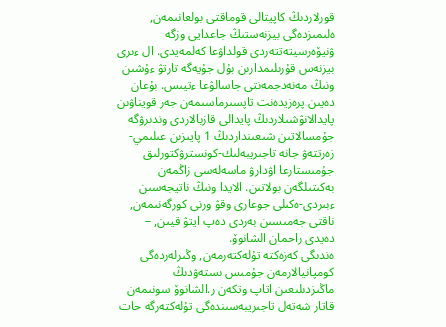قورلاردىڭ كاپيتالى قوماقتى بولعانىمەن, ەلىمىزدەگى بيزنەستىڭ جاعدايى وزگە ۋنيۆەرسيتەتتەردى قولداۋعا كەلمەيدى. ال ءىرى بيزنەس قۇرىلىمدارىن بۇل جۇيەگە تارتۋ ءۇشىن ونىڭ مەنەدجمەنتى جاسالۋعا ءتيىس. بۇعان دەيىن پرەزيدەنت تاپسىرماسىمەن جەر قويناۋىن پايدالانۋشىلاردىڭ پايدالى قازبالاردى وندىرۋگە جۇمسالاتىن شىعىنداردىڭ 1 پايىزىن عىلىمي-زەرتتەۋ جانە تاجىريبەلىك-كونسترۋكتورلىق جۇمىستارعا اۋدارۋ ماسەلەسى زاڭمەن بەكىتىلگەن بولاتىن. الايدا ونىڭ ناتيجەسىن ءبىردى-ەكىلى جوعارى وقۋ ورنى كورگەنىمەن, ناقتى جەمىسىن بەردى دەپ ايتۋ قيىن, – دەيدى راحمان الشانوۆ.
ەندىگى كەزەكتە تۇلەكتەرمەن, وڭىرلەردەگى كومپانيالارمەن جۇمىس ىستەۋدىڭ ماڭىزدىلىعىن اتاپ وتكەن ر.الشانوۆ سونىمەن قاتار شەتەل تاجىريبەسىندەگى تۇلەكتەرگە حات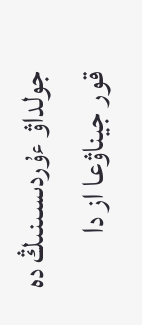جولداۋ ءۇردىسىنىڭ دە قور جيناۋعا از دا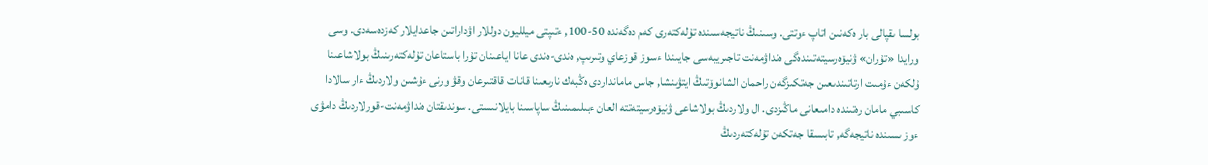بولسا ىقپالى بار ەكەنىن اتاپ ءوتتى. وسىنىڭ ناتيجەسىندە تۇلەكتەرى كەم دەگەندە 50-100, ءتىپتى ميلليون دوللار اۋداراتىن جاعدايلار كەزدەسەدى. وسى ورايدا «تۇران» ۋنيۆەرسيتەتىندەگى ەنداۋمەنت تاجىريبەسى جايىندا ءسوز قوزعاي وتىرىپ, ەندى-ەندى عانا اياعىنان تۇرا باستاعان تۇلەكتەرىنىڭ بولاشاعىنا ۇلكەن ءۇمىت ارتاتىندىعىن جەتكىزگەن راحمان الشانوۆتىڭ ايتۋىنشا, جاس مامانداردى ەڭبەك نارىعىنا قانات قاقتىرعان وقۋ ورنى ءۇشىن ولاردىڭ ءار سالادا كاسىبي مامان رەتىندە دامىعانى ماڭىزدى. ال ولاردىڭ بولاشاعى ۋنيۆەرسيتەتتە العان ءبىلىمىنىڭ ساپاسىنا بايلانىستى. سوندىقتان ەنداۋمەنت-قورلاردىڭ دامۋى ءوز ىسىندە ناتيجەگە, تابىسقا جەتكەن تۇلەكتەردىڭ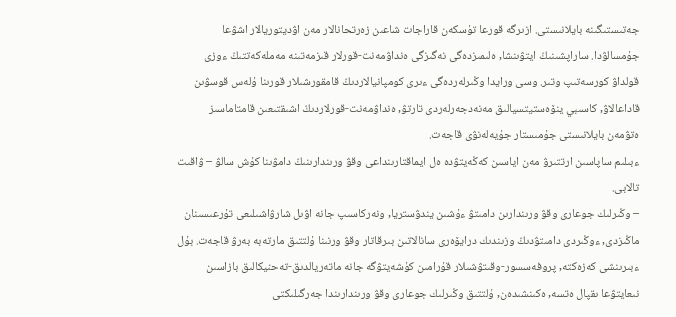جەتىستىگىنە بايلانىستى. ازىرگە قورعا تۇسكەن قاراجات شاعىن زەرتحانالار مەن اۋديتوريالار اشۋعا جۇمسالۋدا. ساراپشىنىڭ ايتۋىنشا, ەلىمىزدەگى نەگىزگى ەنداۋمەنت-قورلار قىزمەتىنە مەملەكەتتىڭ ءوزى قولداۋ كورسەتىپ وتىر. وسى ورايدا وڭىرلەردەگى ءىرى كومپانيالاردىڭ قامقورشىلار قورىنا ۇلەس قوسۋىن قاداعالاۋ, كاسىبي ينۆەستيتسيالىق مەنەدجەرلەردى تارتۋ, ەنداۋمەنت-قورلاردىڭ اشىقتىعىن قامتاماسىز ەتۋمەن بايلانىستى جۇمىستار جۇيەلەنۋى قاجەت.
ءبىلىم ساپاسىن ارتتىرۋ مەن اياسىن كەڭەيتۋدە ەل ايماقتارىنداعى وقۋ ورىندارىنىڭ دامۋىنا كۇش سالۋ – ۋاقىت تالابى.
– وڭىرلىك جوعارى وقۋ ورىندارىن دامىتۋ ءۇشىن يندۋستريا, ونەركاسىپ جانە اۋىل شارۋاشىلىعى تۇرعىسىنان ماڭىزدى, ءوڭىردى دامىتۋدىڭ وزىندىك درايۆەرى سانالاتىن بىرقاتار وقۋ ورنىنا ۇلتتىق مارتەبە بەرۋ قاجەت. بۇل ءبىرىنشى كەزەكتە, پروفەسسور-وقىتۋشىلار قۇرامىن كۇشەيتۋگە جانە ماتەريالدىق-تەحنيكالىق بازاسىن نىعايتۋعا ىقپال ەتسە, ەكىنشىدەن, ۇلتتىق وڭىرلىك جوعارى وقۋ ورىندارىندا جەرگىلىكتى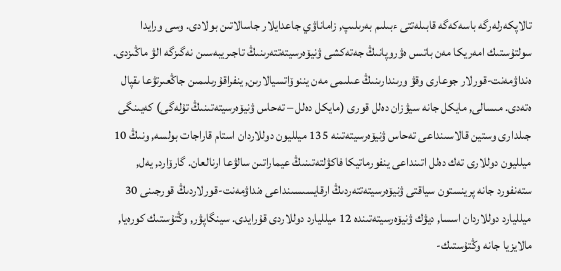تالاپكەرلەرگە باسەكەگە قابىلەتتى ءبىلىم بەرىلىپ, زاماناۋي جاعدايلار جاسالاتىن بولادى. وسى ورايدا سولتۇستىك امەريكا مەن باتىس ەۋروپانىڭ جەتەكشى ۋنيۆەرسيتەتتەرىنىڭ تاجىريبەسىن نەگىزگە الۋ ماڭىزدى. ەنداۋمەنت-قورلار جوعارى وقۋ ورىندارىنىڭ عىلىمى مەن يننوۆاتسيالارىن, ينفراقۇرىلىمىن جاڭعىرتۋعا ىقپال ەتەدى. مىسالى, مايكل جانە سيۋزان دەلل قورى (مايكل دەلل – تەحاس ۋنيۆەرسيتەتىنىڭ تۇلەگى) كەيىنگى جىلدارى وستين قالاسىنداعى تەحاس ۋنيۆەرسيتەتىنە 135 ميلليون دوللاردان استام قاراجات بولسە, ونىڭ 10 ميلليون دوللارى تەك دەلل اتىنداعى ينفورماتيكا فاكۋلتەتىنىڭ عيماراتىن سالۋعا ارنالعان. گارۆارد, يەل, ستەنفورد جانە پرينستون سياقتى ۋنيۆەرسيتەتتەردىڭ ارقايسىسىنداعى ەنداۋمەنت-قورلاردىڭ قورجىنى 30 ميلليارد دوللاردان اسسا, ديۋك ۋنيۆەرسيتەتىندە 12 ميلليارد دوللاردى قۇرايدى. سينگاپۋر, وڭتۇستىك كورەيا, مالايزيا جانە وڭتۇستىك-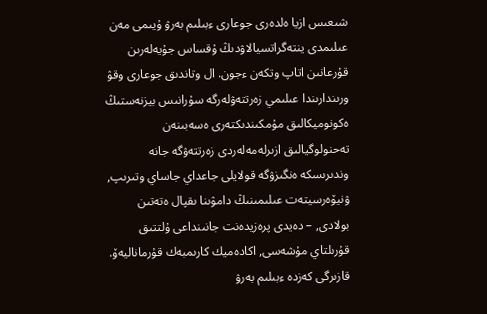شىعىس ازيا ەلدەرى جوعارى ءبىلىم بەرۋ ۇيىمى مەن عىلىمدى ينتەگراتسيالاۋدىڭ ۇقساس جۇيەلەرىن قۇرعانىن اتاپ وتكەن ءجون. ال وتاندىق جوعارى وقۋ ورىندارىندا عىلىمي زەرتتەۋلەرگە سۇرانىس بيزنەستىڭ ەكونوميكالىق مۇمكىندىكتەرى ەسەبىنەن تەحنولوگيالىق ازىرلەمەلەردى زەرتتەۋگە جانە وندىرىسكە ەنگىزۋگە قولايلى جاعداي جاساي وتىرىپ, ۋنيۆەرسيتەت عىلىمىنىڭ دامۋىنا ىقپال ەتەتىن بولادى, – دەيدى پرەزيدەنت جانىنداعى ۇلتتىق قۇرىلتاي مۇشەسى, اكادەميك كارىمبەك قۇرماناليەۆ.
قازىرگى كەزدە ءبىلىم بەرۋ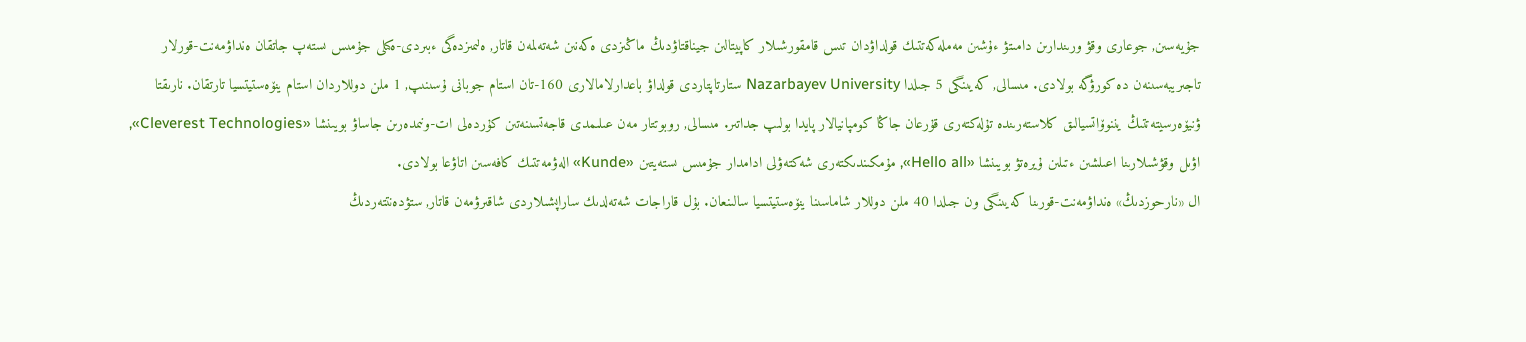جۇيەسىن, جوعارى وقۋ ورىندارىن دامىتۋ ءۇشىن مەملەكەتتىك قولداۋدان تىس قامقورشىلار كاپيتالىن جيناقتاۋدىڭ ماڭىزدى ەكەنىن شەتەلمەن قاتار, ەلىمىزدەگى ءبىردى-ەكىلى جۇمىس ىستەپ جاتقان ەنداۋمەنت-قورلار تاجىريبەسىنەن دە كورۋگە بولادى. مىسالى, كەيىنگى 5 جىلدا Nazarbayev University ستارتاپتاردى قولداۋ باعدارلامالارى 160-تان استام جوبانى ۇسىنىپ, 1 ملن دوللاردان استام ينۆەستيتسيا تارتقان. نارىقتا ۋنيۆەرسيتەتتىڭ يننوۆاتسيالىق كلاستەرىندە تۇلەكتەرى قۇرعان جاڭا كومپانيالار پايدا بولىپ جداتىر. مىسالى, روبوتتار مەن عىلىمدى قاجەتسىنەتىن كۇردەلى ات-ونىمدەرىن جاساۋ بويىنشا «Cleverest Technologies», اۋىل وقۋشىلارىنا اعىلشىن ءتىلىن ۇيرەتۋ بويىنشا «Hello all», مۇمكىندىكتەرى شەكتەۋلى ادامدار جۇمىس ىستەيتىن «Kunde» الەۋمەتتىك كافەسىن اتاۋعا بولادى.
ال «نارحوزدىڭ» ەنداۋمەنت-قورىنا كەيىنگى ون جىلدا 40 ملن دوللار شاماسىنا ينۆەستيتسيا سالىنعان. بۇل قاراجات شەتەلدىك ساراپشىلاردى شاقىرۋمەن قاتار, ستۋدەنتتەردىڭ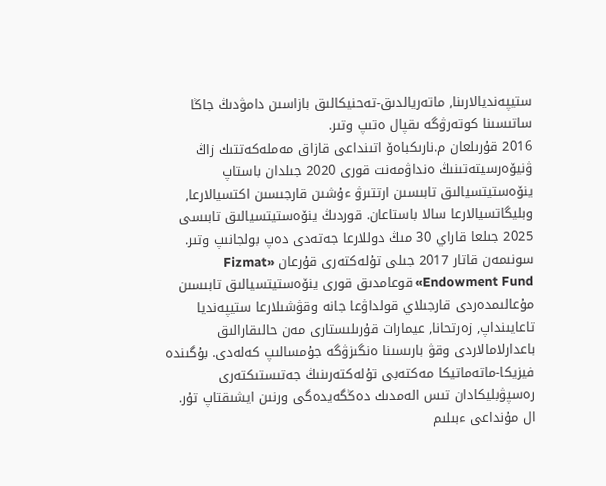ستيپەنديالارىنا, ماتەريالدىق-تەحنيكالىق بازاسىن دامۋدىڭ جاڭا ساتىسىنا كوتەرۋگە ىقپال ەتىپ وتىر.
2016 قۇرىلعان م.نارىكباەۆ اتىنداعى قازاق مەملەكەتتىك زاڭ ۋنيۆەرسيتەتىنىڭ ەنداۋمەنت قورى 2020 جىلدان باستاپ ينۆەستيتسيالىق تابىسىن ارتتىرۋ ءۇشىن قارجىسىن اكتسيالارعا, وبليگاتسيالارعا سالا باستاعان. قوردىڭ ينۆەستيتسيالىق تابىسى 2025 جىلعا قاراي 30 مىڭ دوللارعا جەتەدى دەپ بولجانىپ وتىر. سونىمەن قاتار 2017 جىلى تۇلەكتەرى قۇرعان «Fizmat Endowment Fund» قوعامدىق قورى ينۆەستيتسيالىق تابىسىن مۇعالىمدەردى قارجىلاي قولداۋعا جانە وقۋشىلارعا ستيپەنديا تاعايىنداپ, زەرتحانا, عيمارات قۇرىلىستارى مەن حالىقارالىق باعدارلامالاردى وقۋ بارىسىنا ەنگىزۋگە جۇمسالىپ كەلەدى. بۇگىندە فيزيكا-ماتەماتيكا مەكتەبى تۇلەكتەرىنىڭ جەتىستىكتەرى رەسپۋبليكادان تىس الەمدىك دەڭگەيدەگى ورنىن ايشىقتاپ تۇر. ال مۇنداعى ءبىلىم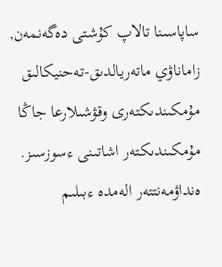ساپاسىنا تالاپ كۇشتى دەگەنمەن, زاماناۋي ماتەريالدىق-تەحنيكالىق مۇمكىندىكتەرى وقۋشىلارعا جاڭا مۇمكىندىكتەر اشاتىنى ءسوزسىز.
ەنداۋمەنتتەر الەمدە ءبىلىم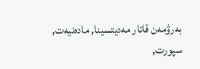بەرۋمەن قاتار مەديتسينا, مادەنيەت, سپورت,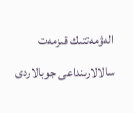الەۋمەتتىك قىزمەت سالالارىنداعى جوبالاردى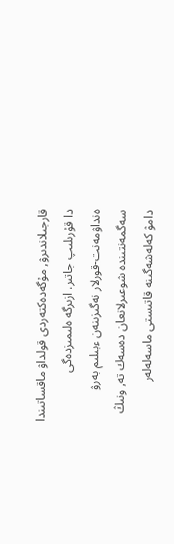قارجىلاندىرۋ, مۇگەدەكتەردى قولداۋ ماقساتىندا دا قۇرىلىپ جاتىر. ازىرگە ەلىمىزدەگى ەنداۋمەنت-قورلار نەگىزىنەن ءبىلىم بەرۋ سەگمەنتىندە شوعىرلانعان دەسەك تە, ونىڭ دامۋ كەلەشەگىنە قاتىستى ماسەلەلەر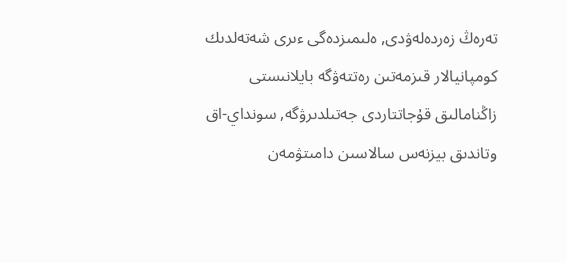تەرەڭ زەردەلەۋدى, ەلىمىزدەگى ءىرى شەتەلدىك كومپانيالار قىزمەتىن رەتتەۋگە بايلانىستى زاڭنامالىق قۇجاتتاردى جەتىلدىرۋگە, سونداي-اق وتاندىق بيزنەس سالاسىن دامىتۋمەن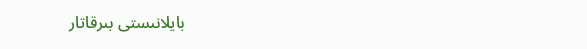بايلانىستى بىرقاتار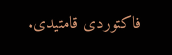فاكتوردى قامتيدى.